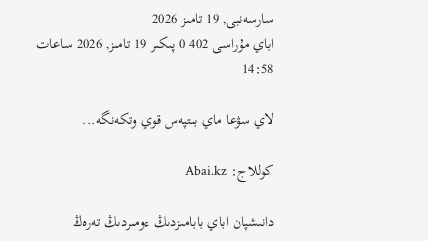سارسەنبى, 19 تامىز 2026
اباي مۇراسى 402 0 پىكىر 19 تامىز, 2026 ساعات 14:58

لاي سۋعا ماي بىتپەس قوي وتكەنگە...

كوللاج: Abai.kz

دانىشپان اباي بابامىزدىڭ ءومىردىڭ تەرەڭ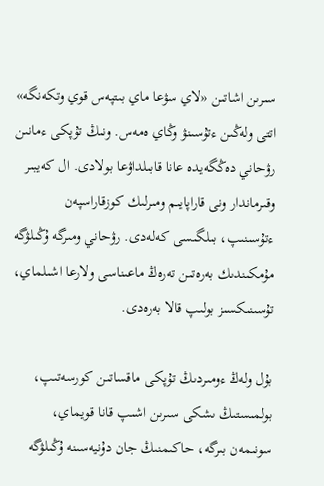سىرىن اشاتىن «لاي سۋعا ماي بىتپەس قوي وتكەنگە» اتتى ولەڭىن ءتۇسىنۋ وڭاي ەمەس. ونىڭ تۇپكى ءمانىن رۋحاني دەڭگەيدە عانا قابىلداۋعا بولادى. ال كەيبىر وقىرماندار ونى قاراپايىم ومىرلىك كوزقاراسپەن ءتۇسىنىپ، بىلگىسى كەلەدى. رۋحاني ومىرگە ۇڭىلۋگە مۇمكىندىك بەرەتىن تەرەڭ ماعىناسى ولارعا اشىلماي، تۇسىنىكسىز بولىپ قالا بەرەدى.

بۇل ولەڭ ءومىردىڭ تۇپكى ماقساتىن كورسەتىپ، بولمىستىڭ ىشكى سىرىن اشىپ قانا قويماي، سونىمەن بىرگە، حاكىمنىڭ جان دۇنيەسىنە ۇڭىلۋگە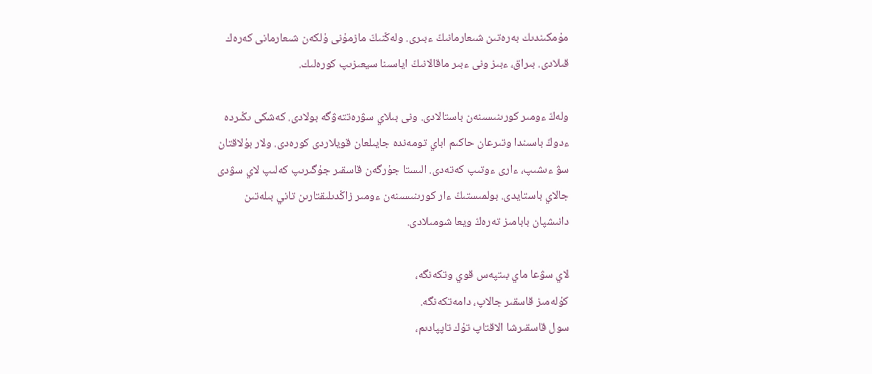مۇمكىندىك بەرەتىن شىعارمانىڭ ءبىرى. ولەڭنىڭ مازمۇنى ۇلكەن شىعارمانى كەرەك قىلادى. بىراق، ءبىز ونى ءبىر ماقالانىڭ اياسىنا سيعىزىپ كورەلىك.

ولەڭ ءومىر كورىنىسىنەن باستالادى. ونى بىلاي سۋرەتتەۋگە بولادى. كەشكى ىڭىردە ءدوڭ باسىندا وتىرعان حاكىم اباي تومەندە جايىلعان قويلاردى كورەدى. ولار بۇلاقتان سۋ ءىشىپ، ءارى ءوتىپ كەتەدى. الىستا جۇرگەن قاسقىر جۇگىرىپ كەلىپ لاي سۋدى جالاي باستايدى. بولمىستىڭ ءار كورىنىسىنەن ءومىر زاڭدىلىقتارىن تاني بىلەتىن دانىشپان بابامىز تەرەڭ ويعا شومىلادى.

لاي سۋعا ماي بىتپەس قوي وتكەنگە،
كۇلەمىز قاسقىر جالاپ، دامەتكەنگە.
سول قاسقىرشا الاقتاپ تۇك تاپپادىم،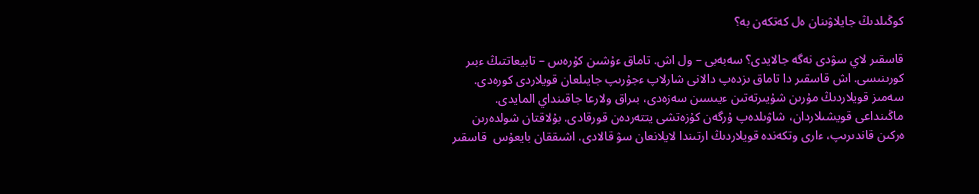كوڭىلدىڭ جايلاۋىنان ەل كەتكەن بە؟

قاسقىر لاي سۋدى نەگە جالايدى؟ سەبەبى – ول اش. تاماق ءۇشىن كۇرەس – تابيعاتتىڭ ءبىر كورىنىسى. اش قاسقىر دا تاماق ىزدەپ دالانى شارلاپ ءجۇرىپ جايىلعان قويلاردى كورەدى. سەمىز قويلاردىڭ مۇرىن شۇيىرتەتىن ءيىسىن سەزەدى، بىراق ولارعا جاقىنداي المايدى. ماڭىنداعى قويشىلاردان، شاۋىلدەپ ۇرگەن كۇزەتشى يتتەردەن قورقادى. بۇلاقتان شولدەرىن ەركىن قاندىرىپ، ءارى وتكەندە قويلاردىڭ ارتىندا لايلانعان سۋ قالادى. اشىققان بايعۇس  قاسقىر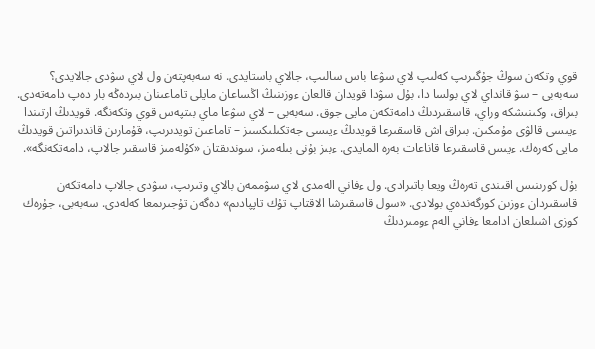قوي وتكەن سوڭ جۇگىرىپ كەلىپ لاي سۋعا باس سالىپ، جالاي باستايدى. نە سەبەپتەن ول لاي سۋدى جالايدى؟ سەبەبى – سۋ قانداي لاي بولسا دا، بۇل سۋدا قويدان قالعان ءوزىنىڭ اڭساعان مايلى تاماعىنان بىردەڭە بار دەپ دامەتەدى. بىراق، وكىنىشكە وراي، قاسقىردىڭ دامەتكەن مايى جوق. سەبەبى – لاي سۋعا ماي بىتپەس قوي وتكەنگە. قويدىڭ ارتىندا ءيىسى قالۋى مۇمكىن. بىراق اش قاسقىرعا قويدىڭ ءيىسى جەتكىلىكسىز – تاماعىن تويدىرىپ، قۇمارىن قاندىراتىن قويدىڭ مايى كەرەك. ءيىس قاسقىرعا قاناعات بەرە المايدى. ءبىز بۇنى بىلەمىز، سوندىقتان «كۇلەمىز قاسقىر جالاپ، دامەتكەنگە».

بۇل كورىنىس اقىندى تەرەڭ ويعا باتىرادى. ول ءفاني الەمدى لاي سۋممەن بالاي وتىرىپ، سۋدى جالاپ دامەتكەن قاسقىردان ءوزىن كورگەندەي بولادى. «سول قاسقىرشا الاقتاپ تۇك تاپپادىم» دەگەن تۇجىرىمعا كەلەدى. سەبەبى، جۇرەك كوزى اشىلعان ادامعا ءفاني الەم ءومىردىڭ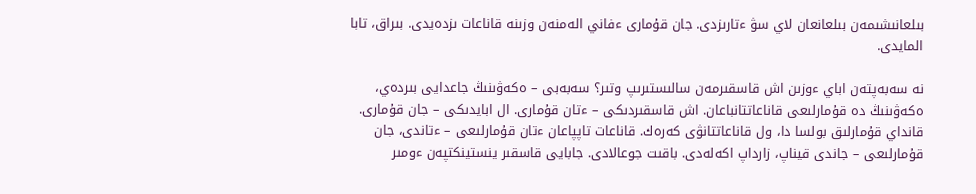بىلعانىشىمەن بىلعانعان لاي سۋ ءتارىزدى. جان قۇمارى ءفاني الەمنەن وزىنە قاناعات ىزدەيدى. بىراق، تابا المايدى.

نە سەبەپتەن اباي ءوزىن اش قاسقىرمەن سالىستىرىپ وتىر؟ سەبەبى – ەكەۋىنىڭ جاعدايى بىردەي، ەكەۋىنىڭ دە قۇمارلىعى قاناعاتتانباعان. اش قاسقىردىكى – ءتان قۇمارى. ال ابايدىكى – جان قۇمارى. قانداي قۇمارلىق بولسا دا، ول قاناعاتتانۋى كەرەك. قاناعات تاپپاعان ءتان قۇمارلىعى – ءتاندى، جان قۇمارلىعى – جاندى قيناپ، زارداپ اكەلەدى. باقىت جوعالادى. جابايى قاسقىر ينستينكتپەن ءومىر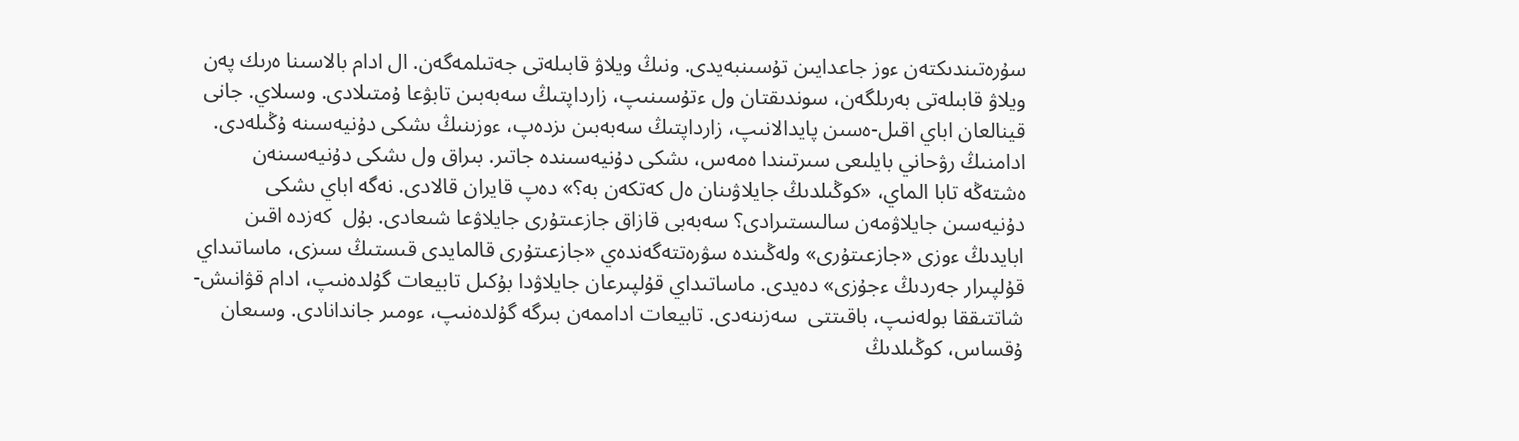سۇرەتىندىكتەن ءوز جاعدايىن تۇسىنبەيدى. ونىڭ ويلاۋ قابىلەتى جەتىلمەگەن. ال ادام بالاسىنا ەرىك پەن ويلاۋ قابىلەتى بەرىلگەن، سوندىقتان ول ءتۇسىنىپ، زارداپتىڭ سەبەبىن تابۋعا ۇمتىلادى. وسىلاي. جانى قينالعان اباي اقىل-ەسىن پايدالانىپ، زارداپتىڭ سەبەبىن ىزدەپ، ءوزىنىڭ ىشكى دۇنيەسىنە ۇڭىلەدى. ادامنىڭ رۋحاني بايلىعى سىرتىندا ەمەس، ىشكى دۇنيەسىندە جاتىر. بىراق ول ىشكى دۇنيەسىنەن ەشتەڭە تابا الماي، «كوڭىلدىڭ جايلاۋىنان ەل كەتكەن بە؟» دەپ قايران قالادى. نەگە اباي ىشكى دۇنيەسىن جايلاۋمەن سالىستىرادى؟ سەبەبى قازاق جازعىتۇرى جايلاۋعا شىعادى. بۇل  كەزدە اقىن ابايدىڭ ءوزى «جازعىتۇرى» ولەڭىندە سۋرەتتەگەندەي «جازعىتۇرى قالمايدى قىستىڭ سىزى، ماساتىداي قۇلپىرار جەردىڭ ءجۇزى» دەيدى. ماساتىداي قۇلپىرعان جايلاۋدا بۇكىل تابيعات گۇلدەنىپ، ادام قۋانىش-شاتتىققا بولەنىپ، باقىتتى  سەزىنەدى. تابيعات اداممەن بىرگە گۇلدەنىپ، ءومىر جاندانادى. وسىعان ۇقساس، كوڭىلدىڭ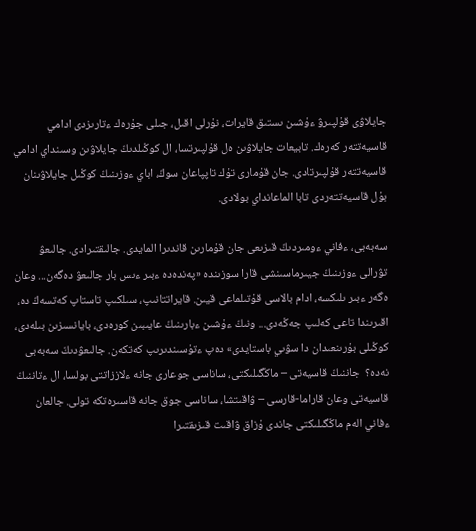جايلاۋى قۇلپىرۋ ءۇشىن ىستىق قايرات، نۇرلى اقىل، جىلى جۇرەك ءتارىزدى ادامي  قاسيەتتەر كەرەك. تابيعات جايلاۋىن ەل قۇلپىرتسا، ال كوڭىلدىڭ جايلاۋىن وسىنداي ادامي قاسيەتتەر قۇلپىرتادى. جان قۇمارى تۇك تاپپاعان سوڭ، اباي ءوزىنىڭ كوڭىل جايلاۋىنان بۇل قاسيەتتەردى تابا الماعانداي بولادى.

سەبەبى، ءفاني ءومىردىڭ قىزىعى جان قۇمارىن قاندىرا المايدى. جالىقتىرادى. جالىعۋ تۋرالى ءوزىنىڭ جيىرماسىنشى قارا سوزىندە «پەندەدە ءبىر ءىس بار جالىعۋ دەگەن... وعان ەگەر ءبىر ىلىكسە، ادام بالاسى قۇتىلماعى قيىن. قايراتتانىپ، سىلكىپ تاستاپ كەتسەڭ دە، اقىرىندا تاعى كەلىپ جەڭەدى... ونىڭ ءۇشىن ءبارىنىڭ عايىبىن كورەدى، بايانسىزىن بىلەدى، كوڭىلى بۇرىنعىدان دا سۋىي باستايدى» دەپ ءتۇسىندىرىپ كەتكەن. جالىعۋدىڭ سەبەبى نەدە؟  جاننىڭ قاسيەتى – ماڭگىلىكتى، ساناسى جوعارى جانە ءلاززاتتى بولسا، ال ءتاننىڭ قاسيەتى وعان قاراما-قارسى – ۋاقىتشا، ساناسى جوق جانە قاسىرەتكە تولى. جالعان ءفاني الەم ماڭگىلىكتى جاندى ۇزاق ۋاقىت قىزىقتىرا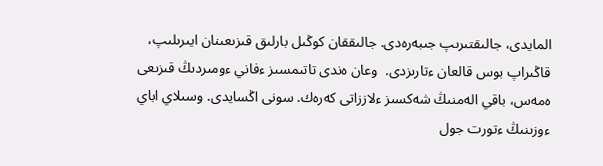المايدى، جالىقتىرىپ جىبەرەدى. جالىققان كوڭىل بارلىق قىزىعىنان ايىرىلىپ، قاڭىراپ بوس قالعان ءتارىزدى.  وعان ەندى تاتىمسىز ءفاني ءومىردىڭ قىزىعى ەمەس، باقي الەمنىڭ شەكسىز ءلاززاتى كەرەك. سونى اڭسايدى. وسىلاي اباي ءوزىنىڭ ءتورت جول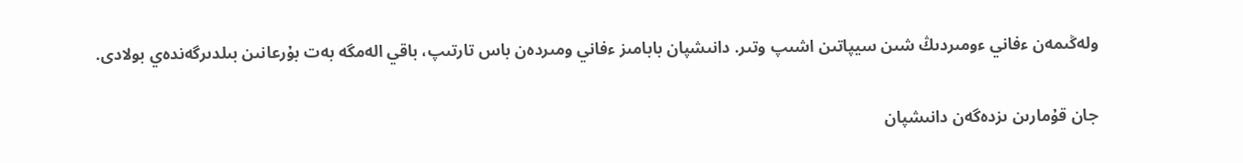ولەڭىمەن ءفاني ءومىردىڭ شىن سيپاتىن اشىپ وتىر. دانىشپان بابامىز ءفاني ومىردەن باس تارتىپ، باقي الەمگە بەت بۇرعانىن بىلدىرگەندەي بولادى.

جان قۇمارىن ىزدەگەن دانىشپان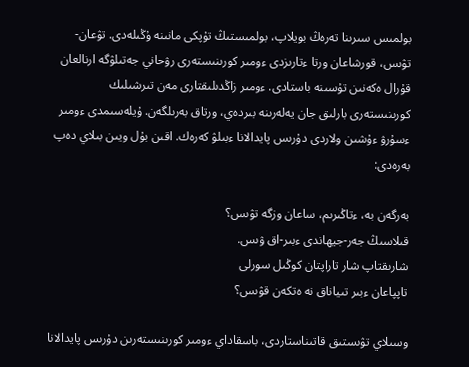بولمىس سىرىنا تەرەڭ بويلاپ، بولمىستىڭ تۇپكى مانىنە ۇڭىلەدى. تۋعان-تۋىس، قورشاعان ورتا ءتارىزدى ءومىر كورىنىستەرى رۋحاني جەتىلۋگە ارنالعان قۇرال ەكەنىن تۇسىنە باستادى. ءومىر زاڭدىلىقتارى مەن تىرشىلىك كورىنىستەرى بارلىق جان يەلەرىنە بىردەي، ورتاق بەرىلگەن. ۇيلەسىمدى ءومىر ءسۇرۋ ءۇشىن ولاردى دۇرىس پايدالانا ءبىلۋ كەرەك. اقىن بۇل ويىن بىلاي دەپ بەرەدى:

بەرگەن بە، ءتاڭىرىم، ساعان وزگە تۋىس؟
قىلاسىڭ جەر-جيھاندى ءبىر-اق ۋىس.
شارىقتاپ شار تاراپتان كوڭىل سورلى
تاپپاعان ءبىر تىياناق نە ەتكەن قۋىس؟

وسىلاي تۋىستىق قاتىناستاردى، باسقاداي ءومىر كورىنىستەرىن دۇرىس پايدالانا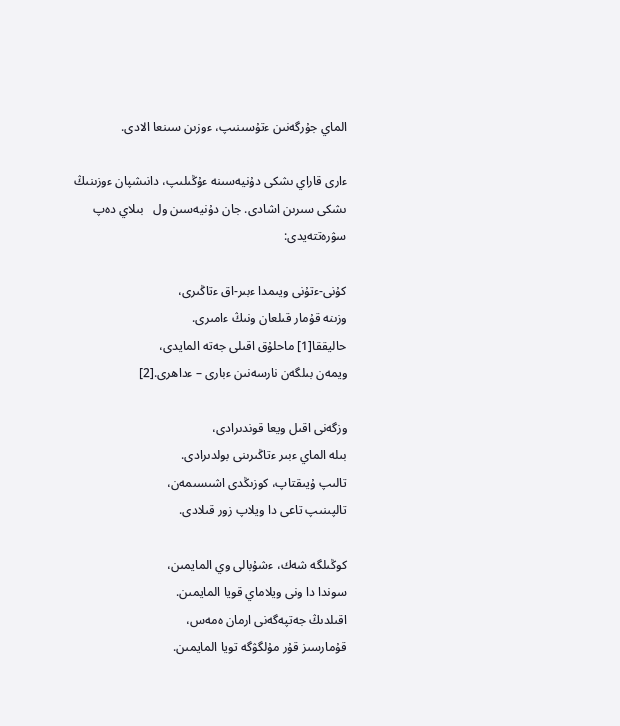الماي جۇرگەنىن ءتۇسىنىپ، ءوزىن سىنعا الادى.

ءارى قاراي ىشكى دۇنيەسىنە ءۇڭىلىپ، دانىشپان ءوزىنىڭ ىشكى سىرىن اشادى. جان دۇنيەسىن ول   بىلاي دەپ سۋرەتتەيدى:

كۇنى-ءتۇنى ويىمدا ءبىر-اق ءتاڭىرى،
وزىنە قۇمار قىلعان ونىڭ ءامىرى.
حاليققا[1] ماحلۇق اقىلى جەتە المايدى،
ويمەن بىلگەن نارسەنىن ءبارى – ءداھرى.[2]

وزگەنى اقىل ويعا قوندىرادى،
بىلە الماي ءبىر ءتاڭىرىنى بولدىرادى.
تالىپ ۇيىقتاپ، كوزىڭدى اشىسىمەن،
تالپىنىپ تاعى دا ويلاپ زور قىلادى.

كوڭىلگە شەك، ءشۇبالى وي المايمىن،
سوندا دا ونى ويلاماي قويا المايمىن.
اقىلدىڭ جەتپەگەنى ارمان ەمەس،
قۇمارسىز قۇر مۇلگۋگە تويا المايمىن.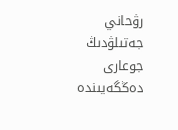رۋحاني جەتىلۋدىڭ جوعارى دەڭگەيىندە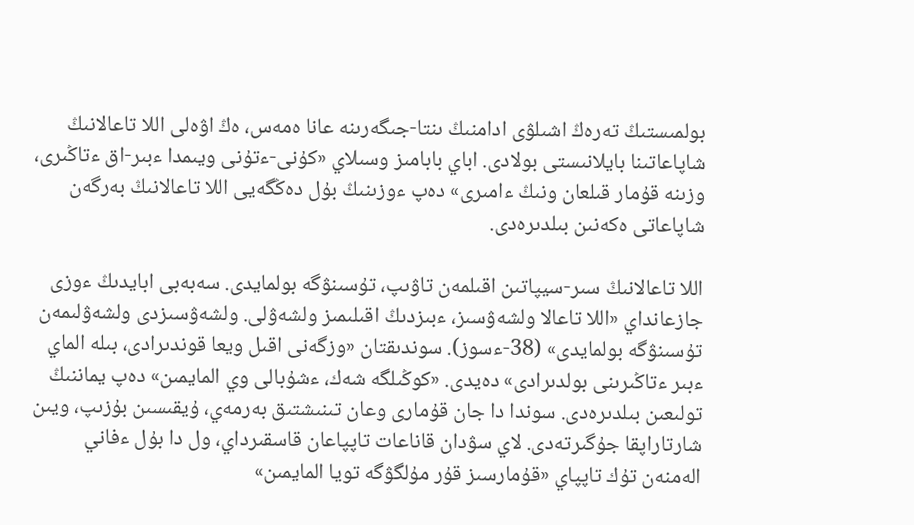بولمىستىڭ تەرەڭ اشىلۋى ادامنىڭ ىنتا-جىگەرىنە عانا ەمەس، ەڭ اۋەلى اللا تاعالانىڭ شاپاعاتىنا بايلانىستى بولادى. اباي بابامىز وسىلاي «كۇنى-ءتۇنى ويىمدا ءبىر-اق ءتاڭىرى، وزىنە قۇمار قىلعان ونىڭ ءامىرى» دەپ ءوزىنىڭ بۇل دەڭگەيى اللا تاعالانىڭ بەرگەن شاپاعاتى ەكەنىن بىلدىرەدى.

اللا تاعالانىڭ سىر-سيپاتىن اقىلمەن تاۋىپ، تۇسىنۋگە بولمايدى. سەبەبى ابايدىڭ ءوزى جازعانداي «اللا تاعالا ولشەۋسىز، ءبىزدىڭ اقىلىمىز ولشەۋلى. ولشەۋسىزدى ولشەۋلىمەن تۇسىنۋگە بولمايدى» (38-ءسوز). سوندىقتان «وزگەنى اقىل ويعا قوندىرادى، بىلە الماي ءبىر ءتاڭىرىنى بولدىرادى» دەيدى. «كوڭىلگە شەك، ءشۇبالى وي المايمىن» دەپ يماننىڭ تولىعىن بىلدىرەدى. سوندا دا جان قۇمارى وعان تىنىشتىق بەرمەي، ۇيقىسىن بۇزىپ، ويىن شارتاراپقا جۇگىرتەدى. لاي سۋدان قاناعات تاپپاعان قاسقىرداي، ول دا بۇل ءفاني الەمنەن تۇك تاپپاي «قۇمارسىز قۇر مۇلگۋگە تويا المايمىن»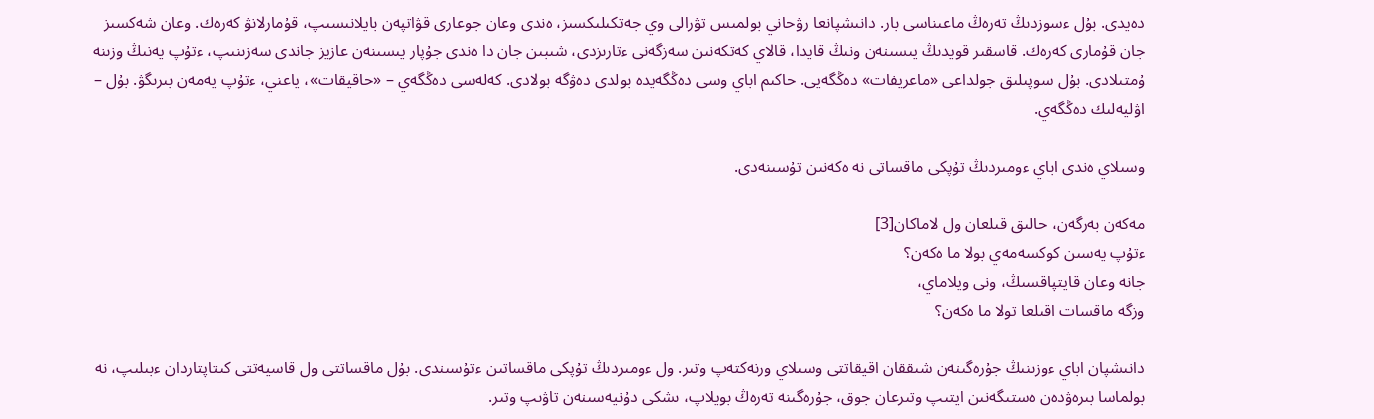دەيدى. بۇل ءسوزدىڭ تەرەڭ ماعىناسى بار. دانىشپانعا رۋحاني بولمىس تۋرالى وي جەتكىلىكسىز، ەندى وعان جوعارى قۋاتپەن بايلانىسىپ، قۇمارلانۋ كەرەك. وعان شەكسىز جان قۇمارى كەرەك. قاسقىر قويدىڭ يىسىنەن ونىڭ قايدا، قالاي كەتكەنىن سەزگەنى ءتارىزدى، شىبىن جان دا ەندى جۇپار يىسىنەن عازيز جاندى سەزىنىپ، ءتۇپ يەنىڭ وزىنە ۇمتىلادى. بۇل سوپىلىق جولداعى «ماعريفات» دەڭگەيى. حاكىم اباي وسى دەڭگەيدە بولدى دەۋگە بولادى. كەلەسى دەڭگەي – «حاقيقات»، ياعني، ءتۇپ يەمەن بىرىگۋ. بۇل – اۋليەلىك دەڭگەي.

وسىلاي ەندى اباي ءومىردىڭ تۇپكى ماقساتى نە ەكەنىن تۇسىنەدى.

مەكەن بەرگەن، حالىق قىلعان ول لاماكان[3]
ءتۇپ يەسىن كوكسەمەي بولا ما ەكەن؟
جانە وعان قايتپاقسىڭ، ونى ويلاماي،
وزگە ماقسات اقىلعا تولا ما ەكەن؟

دانىشپان اباي ءوزىنىڭ جۇرەگىنەن شىققان اقيقاتتى وسىلاي ورنەكتەپ وتىر. ول ءومىردىڭ تۇپكى ماقساتىن ءتۇسىندى. بۇل ماقساتتى ول قاسيەتتى كىتاپتاردان ءبىلىپ، نە بولماسا بىرەۋدەن ەستىگەنىن ايتىپ وتىرعان جوق، جۇرەگىنە تەرەڭ بويلاپ، ىشكى دۇنيەسىنەن تاۋىپ وتىر.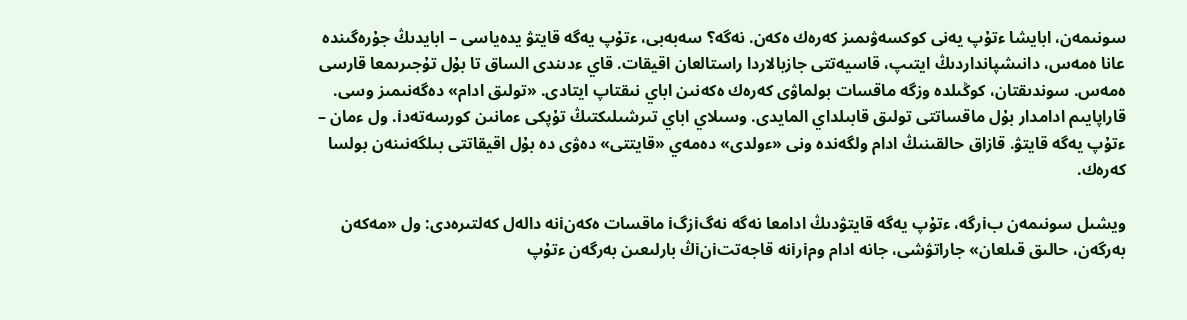سونىمەن، ابايشا ءتۇپ يەنى كوكسەۋىمىز كەرەك ەكەن. نەگە؟ سەبەبى، ءتۇپ يەگە قايتۋ يدەياسى – ابايدىڭ جۇرەگىندە عانا ەمەس، دانىشپانداردىڭ ايتىپ، قاسيەتتى جازبالاردا راستالعان اقيقات. قاي ءدىندى الساق تا بۇل تۇجىرىمعا قارسى ەمەس. سوندىقتان، كوڭىلدە وزگە ماقسات بولماۋى كەرەك ەكەنىن اباي نىقتاپ ايتادى. «تولىق ادام» دەگەنىمىز وسى. قاراپايىم ادامدار بۇل ماقساتتى تولىق قابىلداي المايدى. وسىلاي اباي تىرشىلىكتىڭ تۇپكى ءمانىن كورسەتەدi. ول ءمان – ءتۇپ يەگە قايتۋ. قازاق حالقىنىڭ ادام ولگەندە ونى «ءولدى» دەمەي «قايتتى» دەۋى دە بۇل اقيقاتتى بىلگەنىنەن بولسا كەرەك.

ويشىل سونىمەن بiرگە، ءتۇپ يەگە قايتۋدىڭ ادامعا نەگە نەگiزگi ماقسات ەكەنiنە دالەل كەلتىرەدى: ول «مەكەن بەرگەن، حالىق قىلعان» جاراتۋشى، جانە ادام ومiرiنە قاجەتتiنiڭ بارلىعىن بەرگەن ءتۇپ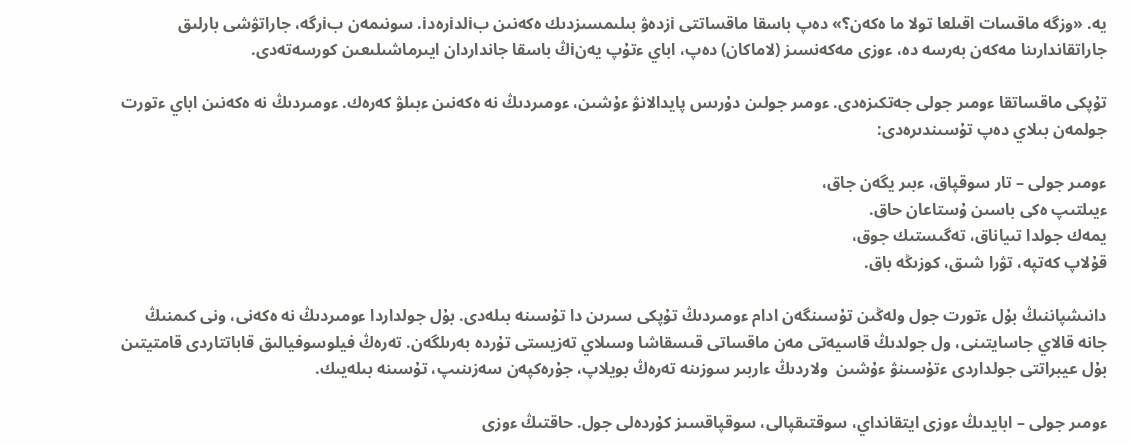يە. «وزگە ماقسات اقىلعا تولا ما ەكەن؟» دەپ باسقا ماقساتتى iزدەۋ بىلىمسىزدىك ەكەنىن بiلدiرەدi. سونىمەن بiرگە، جاراتۋشى بارلىق جاراتقاندارىنا مەكەن بەرسە دە، ءوزى مەكەنسىز (لاماكان) دەپ، اباي ءتۇپ يەنiڭ باسقا جانداردان ايىرماشىلىعىن كورسەتەدى.

تۇپكى ماقساتقا ءومىر جولى جەتكىزەدى. ءومىر جولىن دۇرىس پايدالانۋ ءۇشىن، ءومىردىڭ نە ەكەنىن ءبىلۋ كەرەك. ءومىردىڭ نە ەكەنىن اباي ءتورت جولمەن بىلاي دەپ تۇسىندىرەدى:

ءومىر جولى – تار سوقپاق، ءبىر يگەن جاق،
ءيىلتىپ ەكى باسىن ۇستاعان حاق.
يمەك جولدا تىياناق، تەگىستىك جوق،
قۇلاپ كەتپە، تۋرا شىق، كوزىڭە باق.

دانىشپاننىڭ بۇل ءتورت جول ولەڭىن تۇسىنگەن ادام ءومىردىڭ تۇپكى سىرىن دا تۇسىنە بىلەدى. بۇل جولداردا ءومىردىڭ نە ەكەنى، ونى كىمنىڭ جانە قالاي جاسايتىنى، ول جولدىڭ قاسيەتى مەن ماقساتى قىسقاشا وسىلاي تەزيستى تۇردە بەرىلگەن. تەرەڭ فيلوسوفيالىق قاباتتاردى قامتيتىن بۇل عيبراتتى جولداردى ءتۇسىنۋ ءۇشىن  ولاردىڭ ءاربىر سوزىنە تەرەڭ بويلاپ، جۇرەكپەن سەزىنىپ، تۇسىنە بىلەيىك.

ءومىر جولى – ابايدىڭ ءوزى ايتقانداي، سوقتىقپالى، سوقپاقسىز كۇردەلى جول. حاقتىڭ ءوزى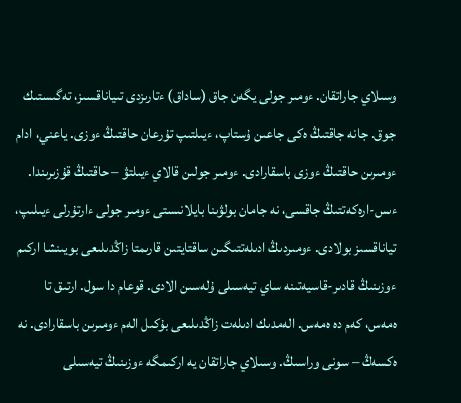وسىلاي جاراتقان. ءومىر جولى يگەن جاق (ساداق) ءتارىزدى تىياناقسىز، تەگىستىك جوق. جانە جاقتىڭ ەكى جاعىن ۇستاپ، ءيىلتىپ تۇرعان حاقتىڭ ءوزى. ياعني، ادام ءومىرىن حاقتىڭ ءوزى باسقارادى. ءومىر جولىن قالاي ءيىلتۋ – حاقتىڭ قۇزىرىندا. ءىس-ارەكەتتىڭ جاقسى، نە جامان بولۋىنا بايلانىستى ءومىر جولى ءارتۇرلى ءيىلىپ، تياناقسىز بولادى. ءومىردىڭ ادىلەتتىگىن ساقتايتىن قارىمتا زاڭدىلىعى بويىنشا اركىم ءوزىنىڭ قادىر-قاسيەتىنە ساي تيەسىلى ۇلەسىن الادى. قوعام دا سول. ارتىق تا ەمەس، كەم دە ەمەس. الەمدىك ادىلەت زاڭدىلىعى بۇكىل الەم ءومىرىن باسقارادى. نە ەكسەڭ – سونى وراسىڭ. وسىلاي جاراتقان يە اركىمگە ءوزىنىڭ تيەسىلى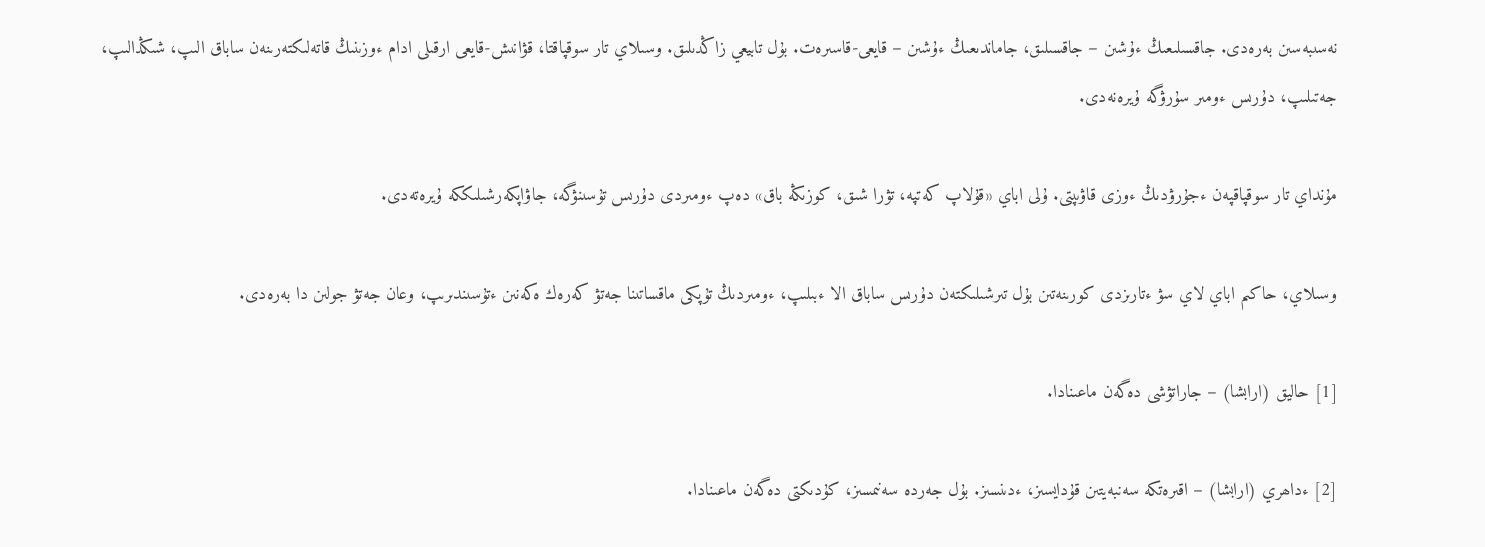نەسىبەسىن بەرەدى. جاقسىلىعىڭ ءۇشىن – جاقسىلىق، جاماندىعىڭ ءۇشىن – قايعى-قاسىرەت. بۇل تابيعي زاڭدىلىق. وسىلاي تار سوقپاقتا، قۋانىش-قايعى ارقىلى ادام ءوزىنىڭ قاتەلىكتەرىنەن ساباق الىپ، شىڭدالىپ، جەتىلىپ، دۇرىس ءومىر سۇرۋگە ۇيرەنەدى.

مۇنداي تار سوقپاقپەن ءجۇرۋدىڭ ءوزى قاۋىپتى. ۇلى اباي «قۇلاپ كەتپە، تۋرا شىق، كوزىڭە باق» دەپ ءومىردى دۇرىس تۇسىنۋگە، جاۋاپكەرشىلىككە ۇيرەتەدى.

وسىلاي، حاكىم اباي لاي سۋ ءتارىزدى كورىنەتىن بۇل تىرشىلىكتەن دۇرىس ساباق الا ءبىلىپ، ءومىردىڭ تۇپكى ماقساتىنا جەتۋ كەرەك ەكەنىن ءتۇسىندىرىپ، وعان جەتۋ جولىن دا بەرەدى.

[1] حاليق (ارابشا) – جاراتۋشى دەگەن ماعىنادا.

[2] ءداھري (ارابشا) – اقىرەتكە سەنبەيتىن قۇدايسىز، ءدىنسىز. بۇل جەردە سەنىمسىز، كۇدىكتى دەگەن ماعىنادا.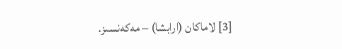[3] لاماكان (ارابشا) – مەكەنسىز.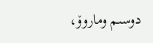دوسىم وماروۆ،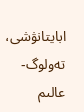ابايتانۋشى، تەولوگ-عالىم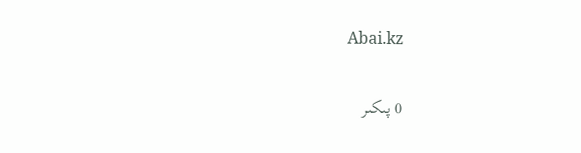Abai.kz

0 پىكىر